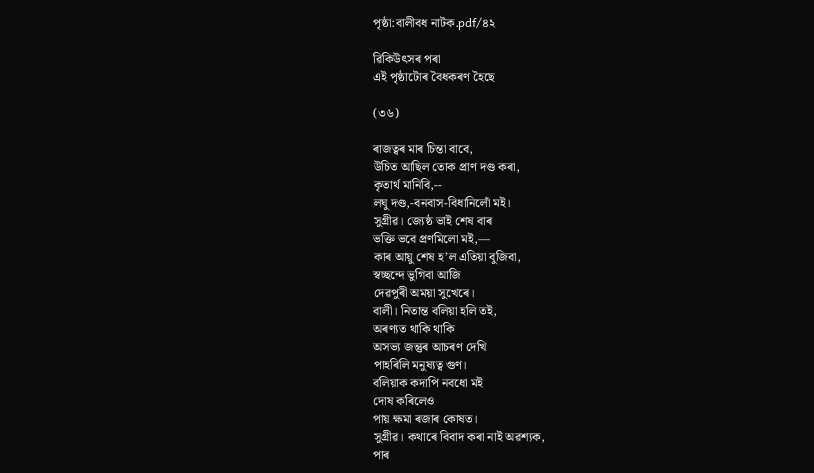পৃষ্ঠা:বালীবধ নাটক.pdf/৪২

ৱিকিউৎসৰ পৰা
এই পৃষ্ঠাটোৰ বৈধকৰণ হৈছে

(৩৬)

ৰাজত্বৰ মাৰ চিন্তা বাবে,
উচিত আছিল তোক প্ৰাণ দণ্ড কৰা,
কৃতাৰ্থ মানিবি,--
লঘু দণ্ড,-বনবাস-বিধানিলোঁ মই।
সুগ্ৰীৱ। জ্যেষ্ঠ ভাই শেষ বাৰ
ভক্তি ভবে প্ৰণমিলো মই,—
কাৰ আয়ু শেষ হ’ল এতিয়া বুজিবা,
স্বচ্ছন্দে ভুগিবা আজি
দেৱপুৰী অময়া সুখেৰে।
বালী। নিতান্ত বলিয়া হলি তই,
অৰণ্যত থাকি থাকি
অসভ্য জন্তুৰ আচৰণ দেখি
পাহৰিলি মনুষ্যত্ব গুণ।
বলিয়াক কদাপি নবধো মই
দোষ কৰিলেও
পায় ক্ষমা ৰজাৰ কোষত।
সুগ্ৰীৱ। কথাৰে বিবাদ কৰা নাই অৱশ্যক,
পাৰ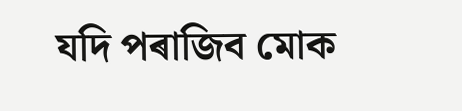যদি পৰাজিব মোক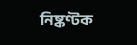নিষ্কণ্টক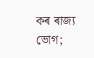কৰ ৰাজ্য ভোগ;